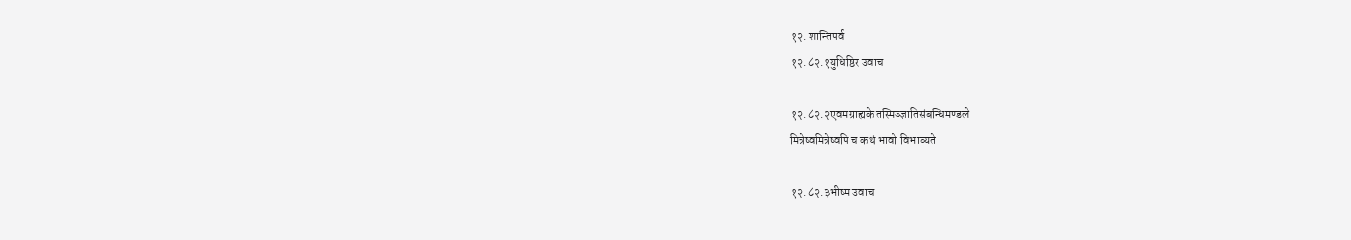१२. शान्तिपर्व
१२.८२.१युधिष्ठिर उवाच

१२.८२.२एवमग्राह्यके तस्मिञ्ज्ञातिसंबन्धिमण्डले
मित्रेष्वमित्रेष्वपि च कथं भावो विभाव्यते

१२.८२.३भीष्म उवाच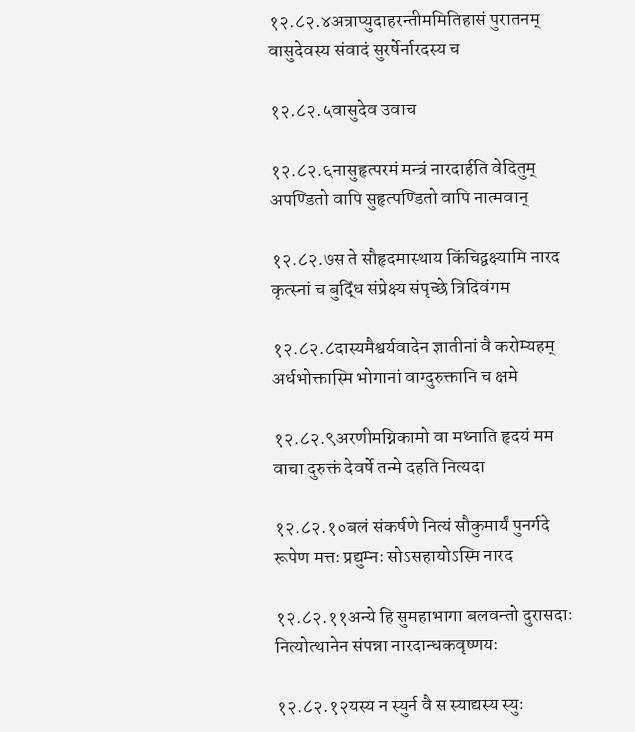१२.८२.४अत्राप्युदाहरन्तीममितिहासं पुरातनम्
वासुदेवस्य संवादं सुरर्षेर्नारदस्य च

१२.८२.५वासुदेव उवाच

१२.८२.६नासुहृत्परमं मन्त्रं नारदार्हति वेदितुम्
अपण्डितो वापि सुहृत्पण्डितो वापि नात्मवान्

१२.८२.७स ते सौहृदमास्थाय किंचिद्वक्ष्यामि नारद
कृत्स्नां च बुद्धिं संप्रेक्ष्य संपृच्छे त्रिदिवंगम

१२.८२.८दास्यमैश्वर्यवादेन ज्ञातीनां वै करोम्यहम्
अर्धभोक्तास्मि भोगानां वाग्दुरुक्तानि च क्षमे

१२.८२.९अरणीमग्निकामो वा मथ्नाति हृदयं मम
वाचा दुरुक्तं देवर्षे तन्मे दहति नित्यदा

१२.८२.१०बलं संकर्षणे नित्यं सौकुमार्यं पुनर्गदे
रूपेण मत्तः प्रद्युम्नः सोऽसहायोऽस्मि नारद

१२.८२.११अन्ये हि सुमहाभागा बलवन्तो दुरासदाः
नित्योत्थानेन संपन्ना नारदान्धकवृष्णयः

१२.८२.१२यस्य न स्युर्न वै स स्याद्यस्य स्युः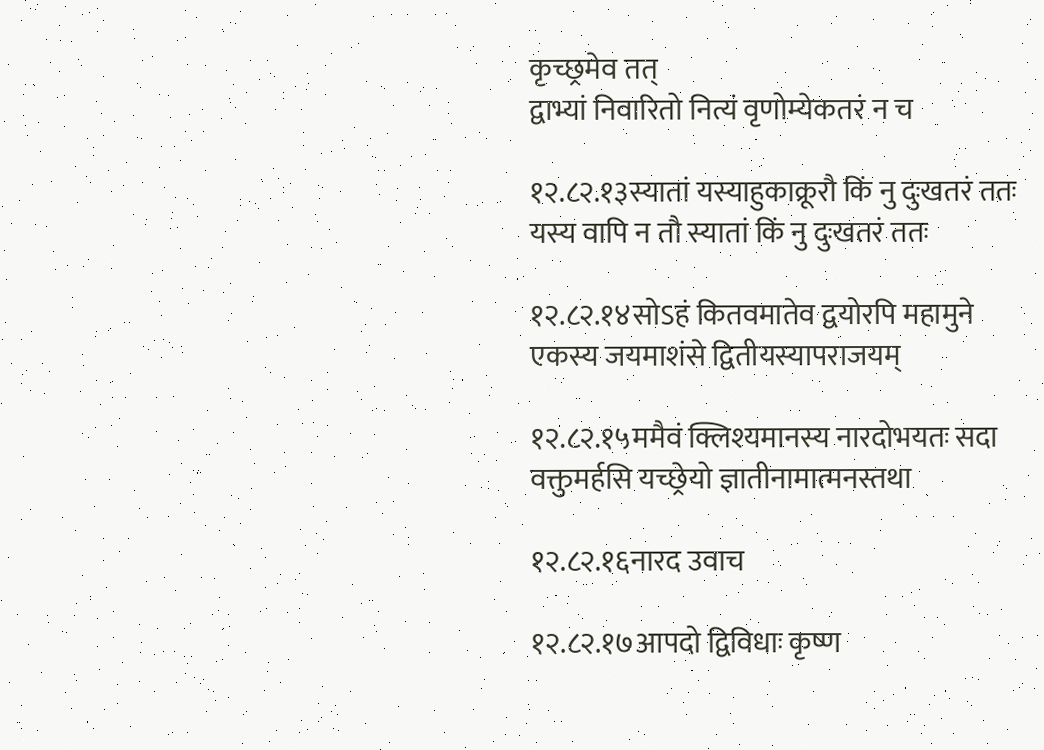कृच्छ्रमेव तत्
द्वाभ्यां निवारितो नित्यं वृणोम्येकतरं न च

१२.८२.१३स्यातां यस्याहुकाक्रूरौ किं नु दुःखतरं ततः
यस्य वापि न तौ स्यातां किं नु दुःखतरं ततः

१२.८२.१४सोऽहं कितवमातेव द्वयोरपि महामुने
एकस्य जयमाशंसे द्वितीयस्यापराजयम्

१२.८२.१५ममैवं क्लिश्यमानस्य नारदोभयतः सदा
वक्तुमर्हसि यच्छ्रेयो ज्ञातीनामात्मनस्तथा

१२.८२.१६नारद उवाच

१२.८२.१७आपदो द्विविधाः कृष्ण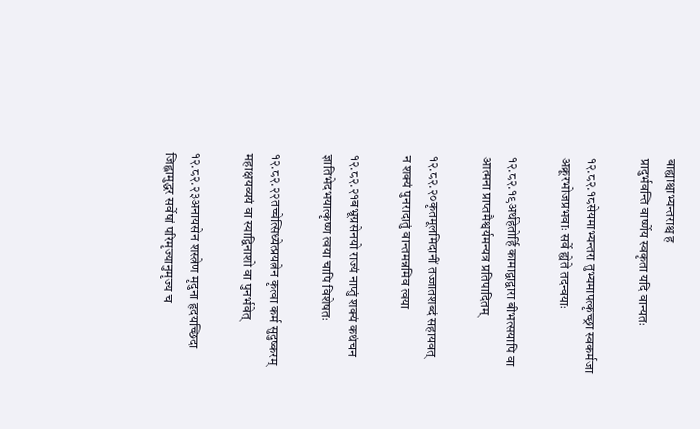बाह्याश्चाभ्यन्तराश्च ह
प्रादुर्भवन्ति वार्ष्णेय स्वकृता यदि वान्यतः

१२.८२.१८सेयमाभ्यन्तरा तुभ्यमापत्कृच्छ्रा स्वकर्मजा
अक्रूरभोजप्रभवाः सर्वे ह्येते तदन्वयाः

१२.८२.१९अर्थहेतोर्हि कामाद्वाद्वारा बीभत्सयापि वा
आत्मना प्राप्तमैश्वर्यमन्यत्र प्रतिपादितम्

१२.८२.२०कृतमूलमिदानीं तज्जातशब्दं सहायवत्
न शक्यं पुनरादातुं वान्तमन्नमिव त्वया

१२.८२.२१बभ्रूग्रसेनयो राज्यं नाप्तुं शक्यं कथंचन
ज्ञातिभेदभयात्कृष्ण त्वया चापि विशेषतः

१२.८२.२२तच्चेत्सिध्येत्प्रयत्नेन कृत्वा कर्म सुदुष्करम्
महाक्षयव्ययं वा स्याद्विनाशो वा पुनर्भवेत्

१२.८२.२३अनायसेन शस्त्रेण मृदुना हृदयच्छिदा
जिह्वामुद्धर सर्वेषां परिमृज्यानुमृज्य च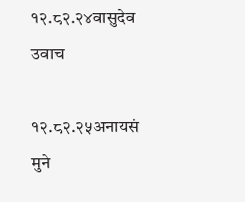१२.८२.२४वासुदेव उवाच

१२.८२.२५अनायसं मुने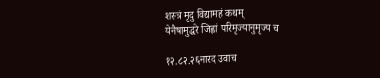शस्त्रं मृदु विद्यामहं कथम्
येनैषामुद्धरे जिह्वां परिमृज्यानुमृज्य च

१२.८२.२६नारद उवाच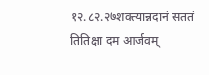१२.८२.२७शक्त्यान्नदानं सततं तितिक्षा दम आर्जवम्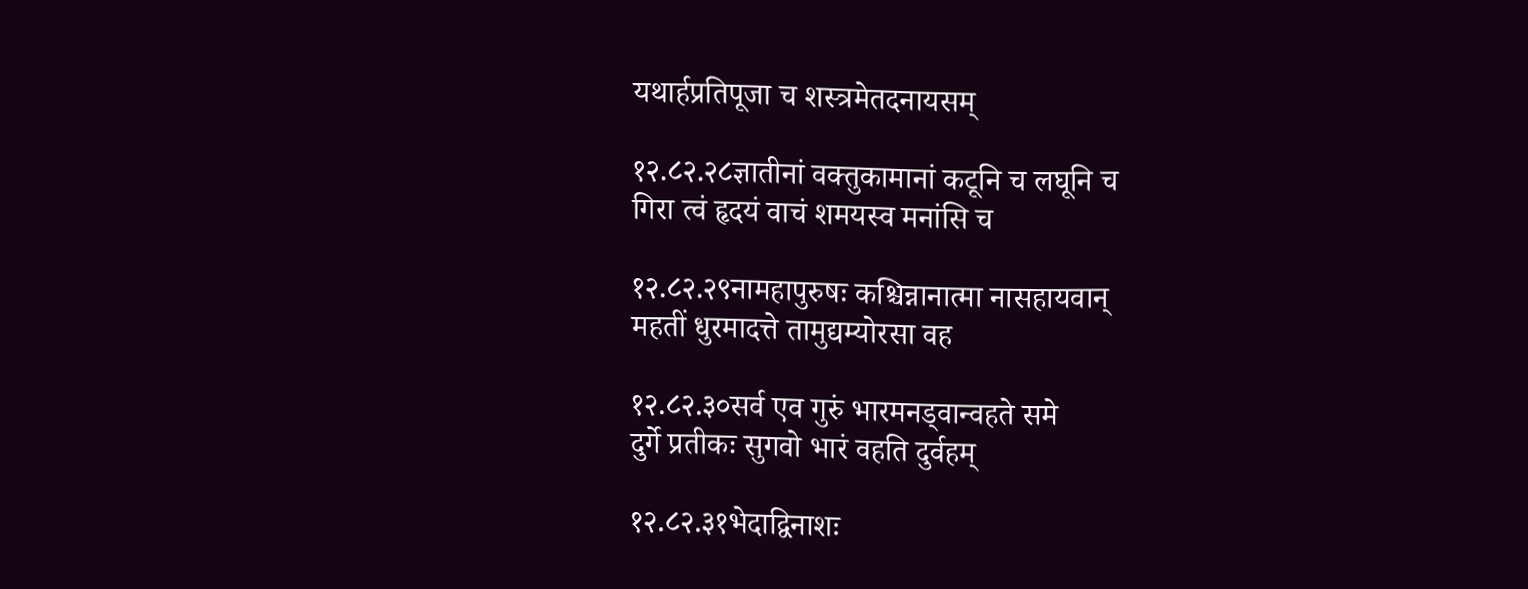यथार्हप्रतिपूजा च शस्त्रमेतदनायसम्

१२.८२.२८ज्ञातीनां वक्तुकामानां कटूनि च लघूनि च
गिरा त्वं हृदयं वाचं शमयस्व मनांसि च

१२.८२.२९नामहापुरुषः कश्चिन्नानात्मा नासहायवान्
महतीं धुरमादत्ते तामुद्यम्योरसा वह

१२.८२.३०सर्व एव गुरुं भारमनड्वान्वहते समे
दुर्गे प्रतीकः सुगवो भारं वहति दुर्वहम्

१२.८२.३१भेदाद्विनाशः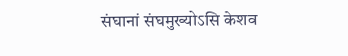संघानां संघमुख्योऽसि केशव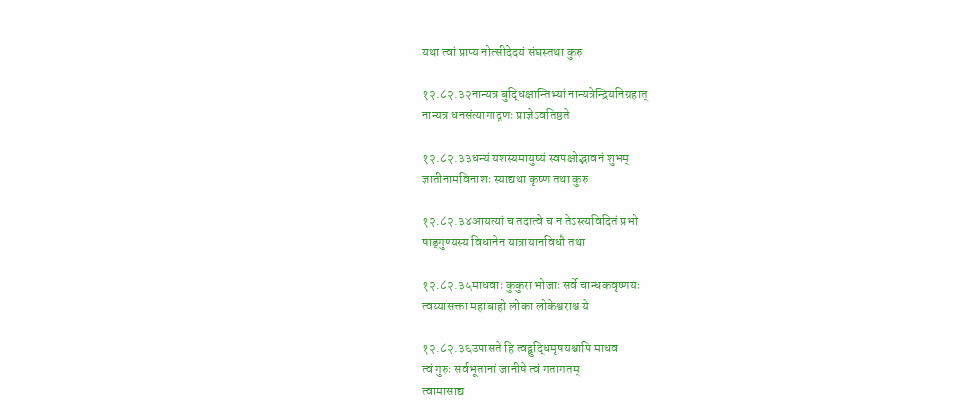यथा त्वां प्राप्य नोत्सीदेदयं संघस्तथा कुरु

१२.८२.३२नान्यत्र बुद्धिक्षान्तिभ्यां नान्यत्रेन्द्रियनिग्रहात्
नान्यत्र धनसंत्यागाद्गणः प्राज्ञेऽवतिष्ठते

१२.८२.३३धन्यं यशस्यमायुष्यं स्वपक्षोद्भावनं शुभम्
ज्ञातीनामविनाशः स्याद्यथा कृष्ण तथा कुरु

१२.८२.३४आयत्यां च तदात्वे च न तेऽस्त्यविदितं प्रभो
षाड्गुण्यस्य विधानेन यात्रायानविधौ तथा

१२.८२.३५माधवाः कुकुरा भोजाः सर्वे चान्धकवृष्णयः
त्वय्यासक्ता महाबाहो लोका लोकेश्वराश्च ये

१२.८२.३६उपासते हि त्वद्बुद्धिमृषयश्चापि माधव
त्वं गुरुः सर्वभूतानां जानीषे त्वं गतागतम्
त्वामासाद्य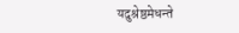यदुश्रेष्ठमेधन्ते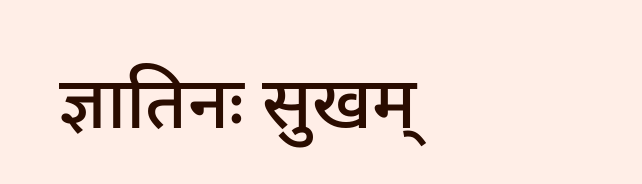ज्ञातिनः सुखम्